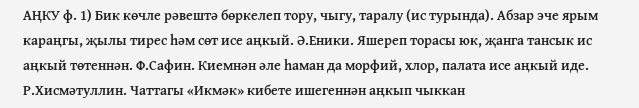АҢКУ ф. 1) Бик көчле рәвештә бөркелеп тору, чыгу, таралу (ис турында). Абзар эче ярым караңгы, җылы тирес һәм сөт исе аңкый. Ә.Еники. Яшереп торасы юк, җанга тансык ис аңкый төтеннән. Ф.Сафин. Киемнән әле һаман да морфий, хлор, палата исе аңкый иде. Р.Хисмәтуллин. Чаттагы «Икмәк» кибете ишегеннән аңкып чыккан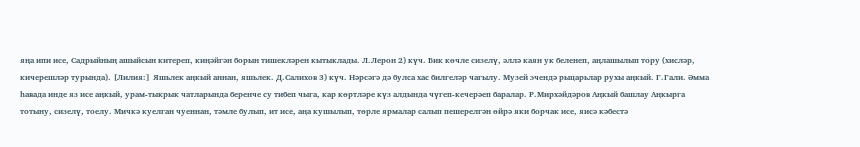яңа ипи исе, Садрыйның ашыйсын китереп, киңәйгән борын тишекләрен кытыклады. Л.Лерон 2) күч. Бик көчле сизелү, әллә каян ук беленеп, аңлашылып тору (хисләр, кичерешләр турында). [Лилия:] Яшьлек аңкый аннан, яшьлек. Д.Салихов 3) күч. Нәрсәгә дә булса хас билгеләр чагылу. Музей эчендә рыцарьлар рухы аңкый. Г.Гали. Әмма һавада инде яз исе аңкый, урам-тыкрык чатларында беренче су тибеп чыга, кар көртләре күз алдында чүгеп-кечерәеп баралар. Р.Мирхәйдәров Аңкый башлау Аңкырга тотыну, сизелү, тоелу. Мичкә куелган чуеннан, тәмле булып, ит исе, аңа кушылып, төрле ярмалар салып пешерелгән өйрә яки борчак исе, яисә кәбестә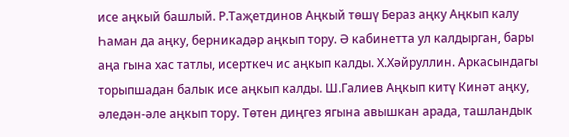исе аңкый башлый. Р.Таҗетдинов Аңкый төшү Бераз аңку Аңкып калу Һаман да аңку, берникадәр аңкып тору. Ә кабинетта ул калдырган, бары аңа гына хас татлы, исерткеч ис аңкып калды. Х.Хәйруллин. Аркасындагы торыпшадан балык исе аңкып калды. Ш.Галиев Аңкып китү Кинәт аңку, әледән-әле аңкып тору. Төтен диңгез ягына авышкан арада, ташландык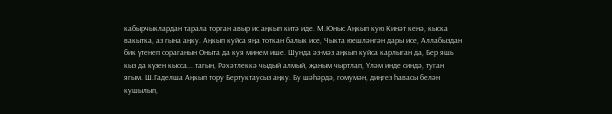кабырчыклардан тарала торган авыр ис аңкып китә иде. М.Юныс Аңкып кую Кинәт кенә, кыска вакытка, аз гына аңку. Аңкып куйса яңа тоткан балык исе, Чыкта юешләнгән дары исе, Аллабыздан бик үтенеп сораганын Оныта да куя минем ише. Шунда әз-мәз аңкып куйса карлыган да, Бер яшь кыз да күзен кысса... тагын, Рәхәтлеккә чыдый алмый, җаным чыртлап, Үләм инде синдә, туган ягым. Ш.Гаделша Аңкып тору Бертуктаусыз аңку. Бу шәһәрдә, гомумән, диңгез һавасы белән кушылып,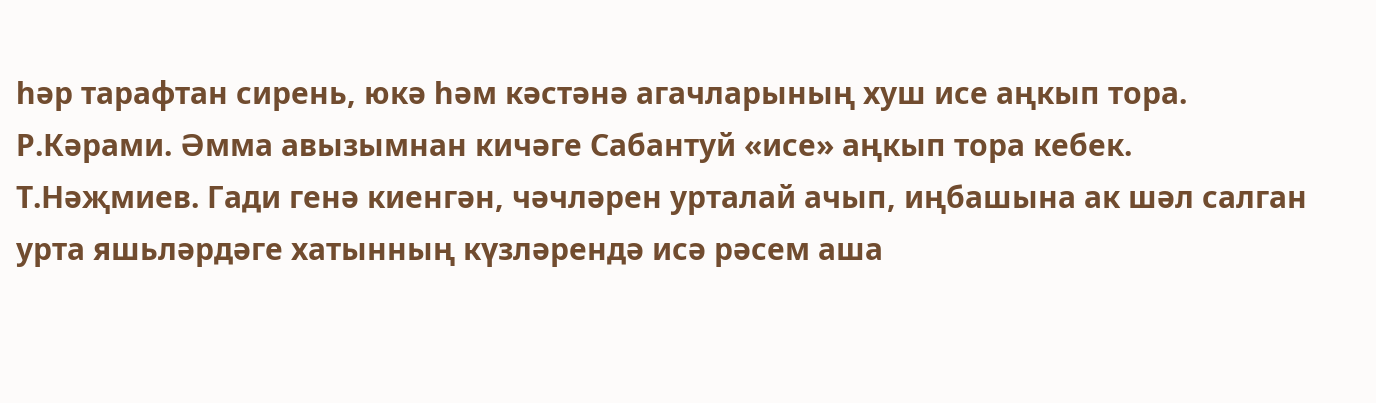һәр тарафтан сирень, юкә һәм кәстәнә агачларының хуш исе аңкып тора. Р.Кәрами. Әмма авызымнан кичәге Сабантуй «исе» аңкып тора кебек. Т.Нәҗмиев. Гади генә киенгән, чәчләрен урталай ачып, иңбашына ак шәл салган урта яшьләрдәге хатынның күзләрендә исә рәсем аша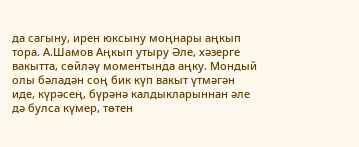да сагыну, ирен юксыну моңнары аңкып тора. А.Шамов Аңкып утыру Әле, хәзерге вакытта, сөйләү моментында аңку. Мондый олы бәладән соң бик күп вакыт үтмәгән иде, күрәсең, бүрәнә калдыкларыннан әле дә булса күмер, төтен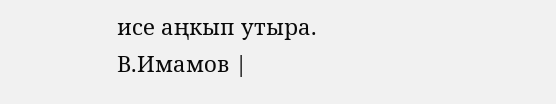исе аңкып утыра. В.Имамов |